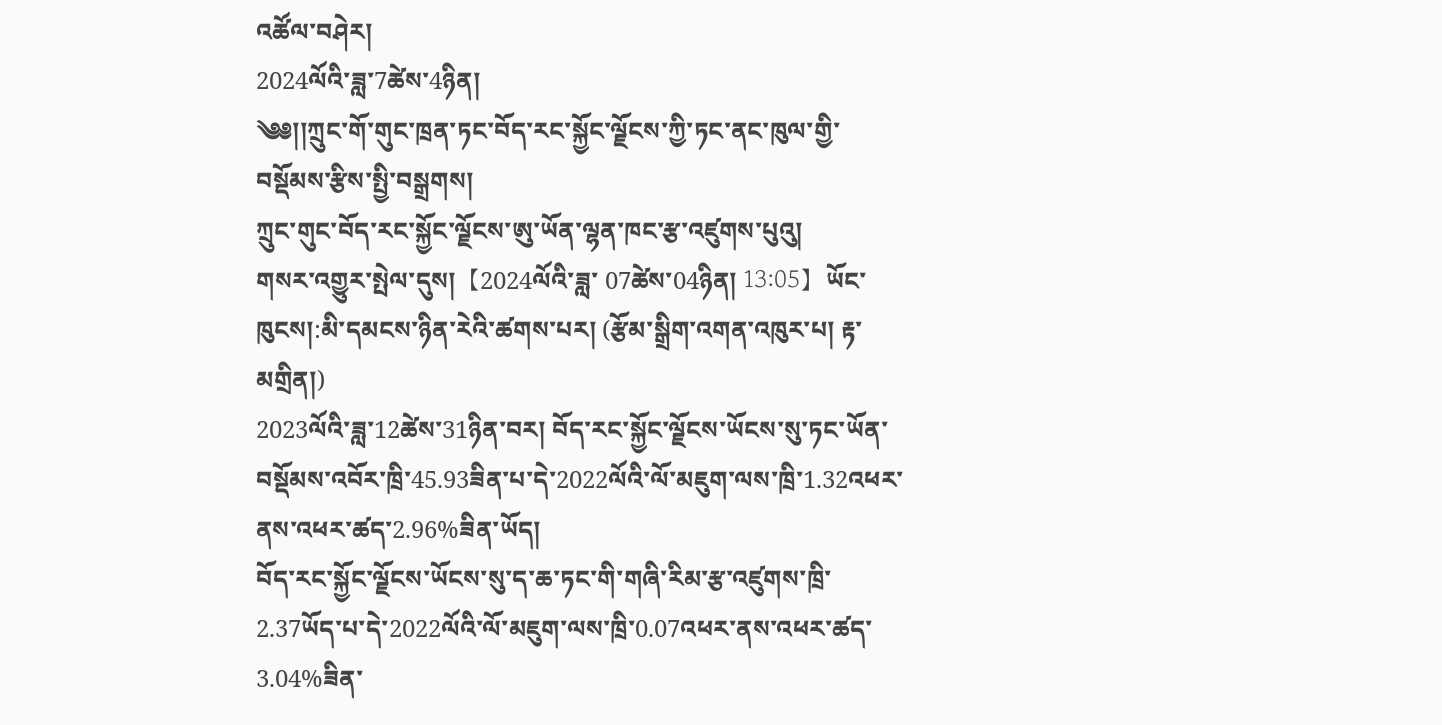འཚོལ་བཤེར།
2024ལོའི་ཟླ་7ཚེས་4ཉིན།
༄༅།།ཀྲུང་གོ་གུང་ཁྲན་ཏང་བོད་རང་སྐྱོང་ལྗོངས་ཀྱི་ཏང་ནང་ཁུལ་གྱི་བསྡོམས་རྩིས་སྤྱི་བསྒྲགས།
ཀྲུང་གུང་བོད་རང་སྐྱོང་ལྗོངས་ཨུ་ཡོན་ལྷན་ཁང་རྩ་འཛུགས་པུའུ།
གསར་འགྱུར་སྤེལ་དུས།  【2024ལོའི་ཟླ་ 07ཚེས་04ཉིན། 13:05】  ཡོང་ཁུངས།:མི་དམངས་ཉིན་རེའི་ཚགས་པར། (རྩོམ་སྒྲིག་འགན་འཁུར་པ། རྟ་མགྲིན།)
2023ལོའི་ཟླ་12ཚེས་31ཉིན་བར། བོད་རང་སྐྱོང་ལྗོངས་ཡོངས་སུ་ཏང་ཡོན་བསྡོམས་འབོར་ཁྲི་45.93ཟིན་པ་དེ་2022ལོའི་ལོ་མཇུག་ལས་ཁྲི་1.32འཕར་ནས་འཕར་ཚད་2.96%ཟིན་ཡོད།
བོད་རང་སྐྱོང་ལྗོངས་ཡོངས་སུ་ད་ཆ་ཏང་གི་གཞི་རིམ་རྩ་འཛུགས་ཁྲི་2.37ཡོད་པ་དེ་2022ལོའི་ལོ་མཇུག་ལས་ཁྲི་0.07འཕར་ནས་འཕར་ཚད་3.04%ཟིན་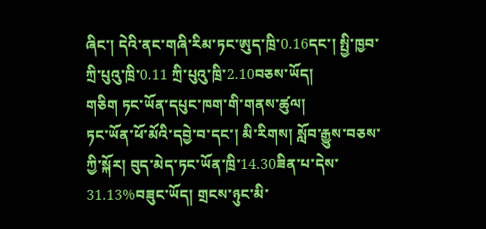ཞིང་། དེའི་ནང་གཞི་རིམ་ཏང་ཨུད་ཁྲི་0.16དང་། སྤྱི་ཁྱབ་ཀྲི་པུའུ་ཁྲི་0.11 ཀྲི་པུའུ་ཁྲི་2.10བཅས་ཡོད།
གཅིག ཏང་ཡོན་དཔུང་ཁག་གི་གནས་ཚུལ།
ཏང་ཡོན་ཕོ་མོའི་དབྱེ་བ་དང་། མི་རིགས། སློབ་རྒྱུས་བཅས་ཀྱི་སྐོར། བུད་མེད་ཏང་ཡོན་ཁྲི་14.30ཟིན་པ་དེས་31.13%བཟུང་ཡོད། གྲངས་ཉུང་མི་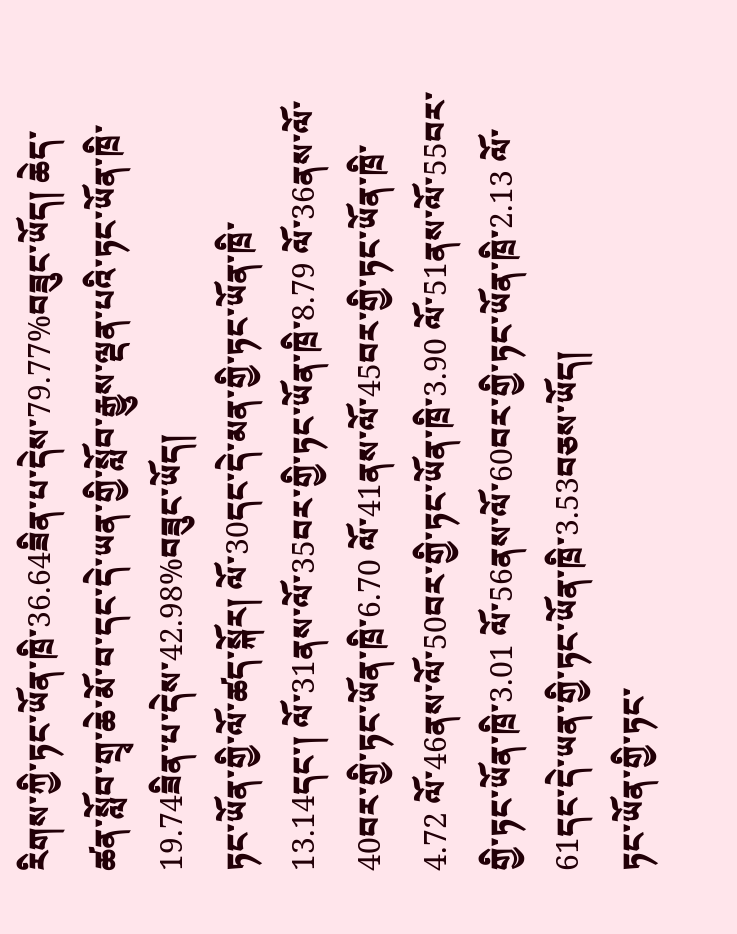རིགས་ཀྱི་ཏང་ཡོན་ཁྲི་36.64ཟིན་པ་དེས་79.77%བཟུང་ཡོད། ཆེད་ཚན་སློབ་གྲྭ་ཆེ་མོ་བ་དང་དེ་ཡན་གྱི་སློབ་རྒྱུས་ལྡན་པའི་ཏང་ཡོན་ཁྲི་19.74ཟིན་པ་དེས་42.98%བཟུང་ཡོད།
ཏང་ཡོན་གྱི་ལོ་ཚད་སྐོར། ལོ་30དང་དེ་མན་གྱི་ཏང་ཡོན་ཁྲི་13.14དང་། ལོ་31ནས་ལོ་35བར་གྱི་ཏང་ཡོན་ཁྲི་8.79 ལོ་36ནས་ལོ་40བར་གྱི་ཏང་ཡོན་ཁྲི་6.70 ལོ་41ནས་ལོ་45བར་གྱི་ཏང་ཡོན་ཁྲི་4.72 ལོ་46ནས་ལོ་50བར་གྱི་ཏང་ཡོན་ཁྲི་3.90 ལོ་51ནས་ལོ་55བར་གྱི་ཏང་ཡོན་ཁྲི་3.01 ལོ་56ནས་ལོ་60བར་གྱི་ཏང་ཡོན་ཁྲི་2.13 ལོ་61དང་དེ་ཡན་གྱི་ཏང་ཡོན་ཁྲི་3.53བཅས་ཡོད།
ཏང་ཡོན་གྱི་ཏང་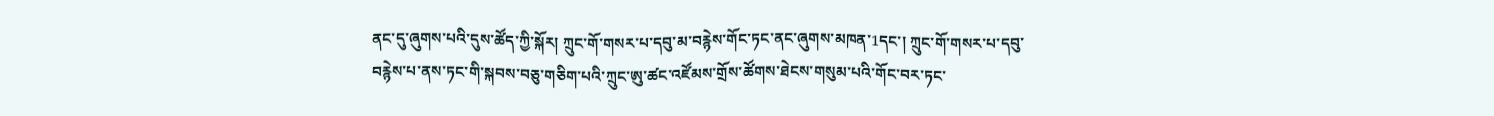ནང་དུ་ཞུགས་པའི་དུས་ཚོད་ཀྱི་སྐོར། ཀྲུང་གོ་གསར་པ་དབུ་མ་བརྙེས་གོང་ཏང་ནང་ཞུགས་མཁན་1དང་། ཀྲུང་གོ་གསར་པ་དབུ་བརྙེས་པ་ནས་ཏང་གི་སྐབས་བཅུ་གཅིག་པའི་ཀྲུང་ཨུ་ཚང་འཛོམས་གྲོས་ཚོགས་ཐེངས་གསུམ་པའི་གོང་བར་ཏང་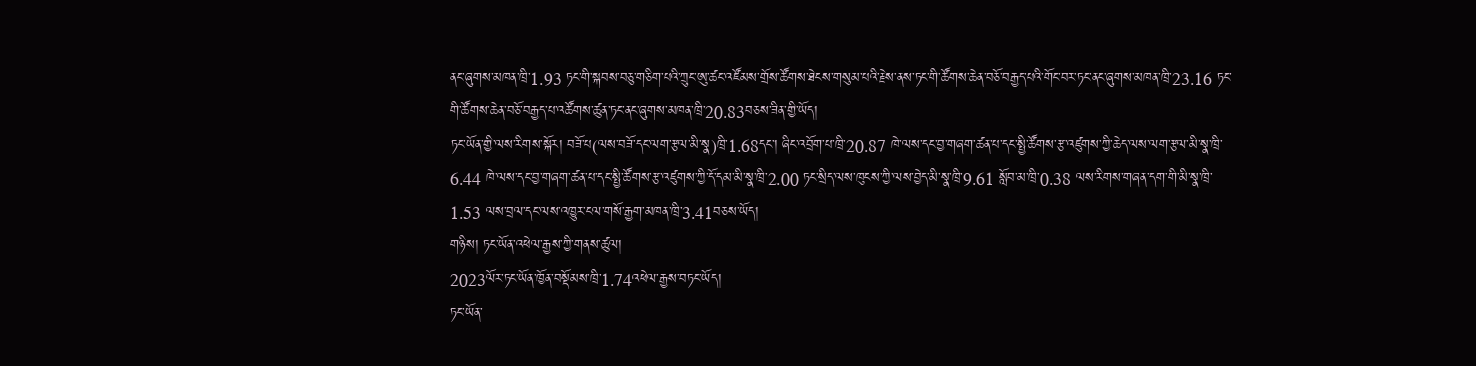ནང་ཞུགས་མཁན་ཁྲི་1.93 ཏང་གི་སྐབས་བཅུ་གཅིག་པའི་ཀྲུང་ཨུ་ཚང་འཛོམས་གྲོས་ཚོགས་ཐེངས་གསུམ་པའི་རྗེས་ནས་ཏང་གི་ཚོགས་ཆེན་བཅོ་བརྒྱད་པའི་གོང་བར་ཏང་ནང་ཞུགས་མཁན་ཁྲི་23.16 ཏང་གི་ཚོགས་ཆེན་བཅོ་བརྒྱད་པ་འཚོགས་ཚུན་ཏང་ནང་ཞུགས་མཁན་ཁྲི་20.83བཅས་ཟིན་གྱི་ཡོད།
ཏང་ཡོན་གྱི་ལས་རིགས་སྐོར། བཟོ་པ(ལས་བཟོ་དང་ལག་རྩལ་མི་སྣ)ཁྲི་1.68དང་། ཞིང་འབྲོག་པ་ཁྲི་20.87 ཁེ་ལས་དང་བྱ་གཞག་ཚན་པ་དང་སྤྱི་ཚོགས་རྩ་འཛུགས་ཀྱི་ཆེད་ལས་ལག་རྩལ་མི་སྣ་ཁྲི་6.44 ཁེ་ལས་དང་བྱ་གཞག་ཚན་པ་དང་སྤྱི་ཚོགས་རྩ་འཛུགས་ཀྱི་དོ་དམ་མི་སྣ་ཁྲི་2.00 ཏང་སྲིད་ལས་ཁུངས་ཀྱི་ལས་བྱེད་མི་སྣ་ཁྲི་9.61 སློབ་མ་ཁྲི་0.38 ལས་རིགས་གཞན་དག་གི་མི་སྣ་ཁྲི་1.53 ལས་བྲལ་དང་ལས་འཁྱུར་ངལ་གསོ་རྒྱག་མཁན་ཁྲི་3.41བཅས་ཡོད།
གཉིས། ཏང་ཡོན་འཕེལ་རྒྱས་ཀྱི་གནས་ཚུལ།
2023ལོར་ཏང་ཡོན་ཁྱོན་བསྡོམས་ཁྲི་1.74འཕེལ་རྒྱས་བཏང་ཡོད།
ཏང་ཡོན་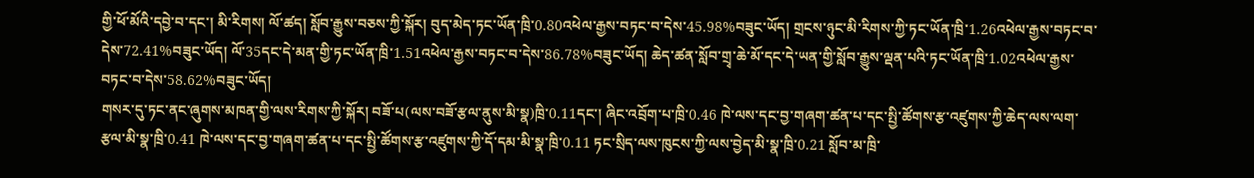གྱི་ཕོ་མོའི་དབྱེ་བ་དང་། མི་རིགས། ལོ་ཚད། སློབ་རྒྱུས་བཅས་ཀྱི་སྐོར། བུད་མེད་ཏང་ཡོན་ཁྲི་0.80འཕེལ་རྒྱས་བཏང་བ་དེས་45.98%བཟུང་ཡོད། གྲངས་ཉུང་མི་རིགས་ཀྱི་ཏང་ཡོན་ཁྲི་1.26འཕེལ་རྒྱས་བཏང་བ་དེས་72.41%བཟུང་ཡོད། ལོ་35དང་དེ་མན་གྱི་ཏང་ཡོན་ཁྲི་1.51འཕེལ་རྒྱས་བཏང་བ་དེས་86.78%བཟུང་ཡོད། ཆེད་ཚན་སློབ་གྲྭ་ཆེ་མོ་དང་དེ་ཡན་གྱི་སློབ་རྒྱུས་ལྡན་པའི་ཏང་ཡོན་ཁྲི་1.02འཕེལ་རྒྱས་བཏང་བ་དེས་58.62%བཟུང་ཡོད།
གསར་དུ་ཏང་ནང་ཞུགས་མཁན་གྱི་ལས་རིགས་ཀྱི་སྐོར། བཟོ་པ(ལས་བཟོ་རྩལ་ནུས་མི་སྣ)ཁྲི་0.11དང་། ཞིང་འབྲོག་པ་ཁྲི་0.46 ཁེ་ལས་དང་བྱ་གཞག་ཚན་པ་དང་སྤྱི་ཚོགས་རྩ་འཛུགས་ཀྱི་ཆེད་ལས་ལག་རྩལ་མི་སྣ་ཁྲི་0.41 ཁེ་ལས་དང་བྱ་གཞག་ཚན་པ་དང་སྤྱི་ཚོགས་རྩ་འཛུགས་ཀྱི་དོ་དམ་མི་སྣ་ཁྲི་0.11 ཏང་སྲིད་ལས་ཁུངས་ཀྱི་ལས་བྱེད་མི་སྣ་ཁྲི་0.21 སློབ་མ་ཁྲི་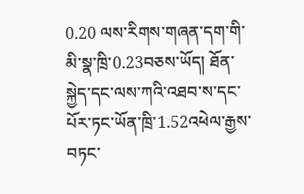0.20 ལས་རིགས་གཞན་དག་གི་མི་སྣ་ཁྲི་0.23བཅས་ཡོད། ཐོན་སྐྱེད་དང་ལས་ཀའི་འཐབ་ས་དང་པོར་ཏང་ཡོན་ཁྲི་1.52འཕེལ་རྒྱས་བཏང་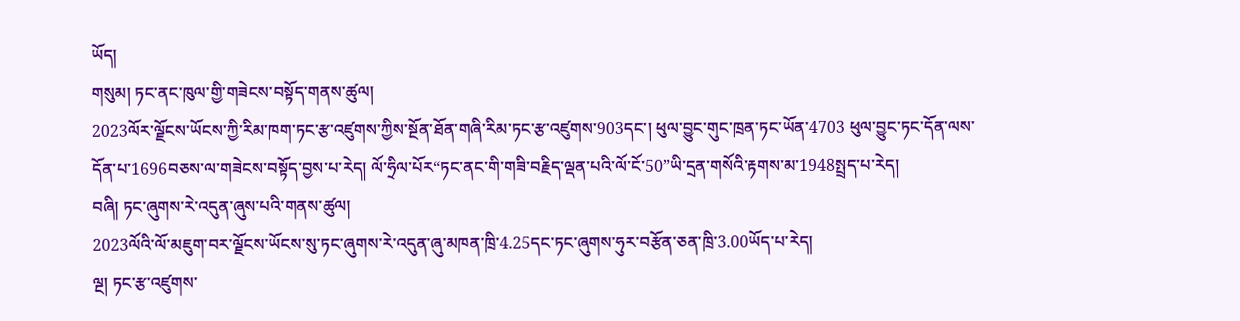ཡོད།
གསུམ། ཏང་ནང་ཁུལ་གྱི་གཟེངས་བསྟོད་གནས་ཚུལ།
2023ལོར་ལྗོངས་ཡོངས་ཀྱི་རིམ་ཁག་ཏང་རྩ་འཛུགས་ཀྱིས་སྔོན་ཐོན་གཞི་རིམ་ཏང་རྩ་འཛུགས་903དང་། ཕུལ་བྱུང་གུང་ཁྲན་ཏང་ཡོན་4703 ཕུལ་བྱུང་ཏང་དོན་ལས་དོན་པ་1696བཅས་ལ་གཟེངས་བསྟོད་བྱས་པ་རེད། ལོ་ཧྲིལ་པོར“ཏང་ནང་གི་གཟི་བརྗིད་ལྡན་པའི་ལོ་ངོ་50”ཡི་དྲན་གསོའི་རྟགས་མ་1948སྤྲད་པ་རེད།
བཞི། ཏང་ཞུགས་རེ་འདུན་ཞུས་པའི་གནས་ཚུལ།
2023ལོའི་ལོ་མཇུག་བར་ལྗོངས་ཡོངས་སུ་ཏང་ཞུགས་རེ་འདུན་ཞུ་མཁན་ཁྲི་4.25དང་ཏང་ཞུགས་ཧུར་བརྩོན་ཅན་ཁྲི་3.00ཡོད་པ་རེད།
ལྔ། ཏང་རྩ་འཛུགས་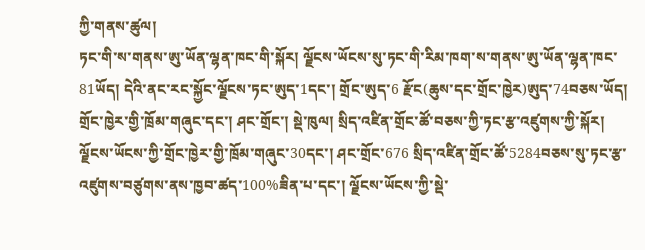ཀྱི་གནས་ཚུལ།
ཏང་གི་ས་གནས་ཨུ་ཡོན་ལྷན་ཁང་གི་སྐོར། ལྗོངས་ཡོངས་སུ་ཏང་གི་རིམ་ཁག་ས་གནས་ཨུ་ཡོན་ལྷན་ཁང་81ཡོད། དེའི་ནང་རང་སྐྱོང་ལྗོངས་ཏང་ཨུད་1དང་། གྲོང་ཨུད་6 རྫོང(ཆུས་དང་གྲོང་ཁྱེར)ཨུད་74བཅས་ཡོད།
གྲོང་ཁྱེར་གྱི་ཁྲོམ་གཞུང་དང་། ཤང་གྲོང་། སྡེ་ཁུལ། སྲིད་འཛིན་གྲོང་ཚོ་བཅས་ཀྱི་ཏང་རྩ་འཛུགས་ཀྱི་སྐོར། ལྗོངས་ཡོངས་ཀྱི་གྲོང་ཁྱེར་གྱི་ཁྲོམ་གཞུང་30དང་། ཤང་གྲོང་676 སྲིད་འཛིན་གྲོང་ཚོ་5284བཅས་སུ་ཏང་རྩ་འཛུགས་བཙུགས་ནས་ཁྱབ་ཚད་100%ཟིན་པ་དང་། ལྗོངས་ཡོངས་ཀྱི་སྡེ་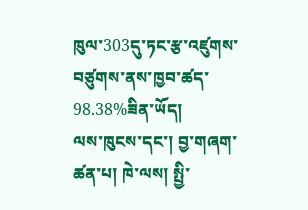ཁུལ་303དུ་ཏང་རྩ་འཛུགས་བཙུགས་ནས་ཁྱབ་ཚད་98.38%ཟིན་ཡོད།
ལས་ཁུངས་དང་། བྱ་གཞག་ཚན་པ། ཁེ་ལས། སྤྱི་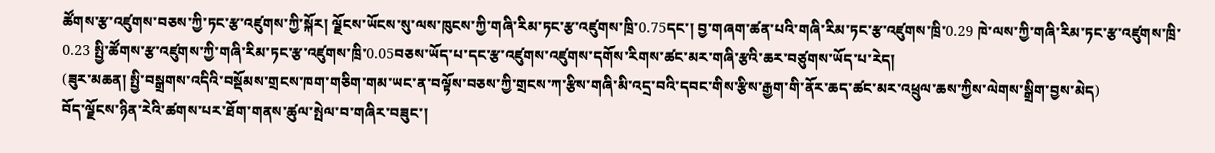ཚོགས་རྩ་འཛུགས་བཅས་ཀྱི་ཏང་རྩ་འཛུགས་ཀྱི་སྐོར། ལྗོངས་ཡོངས་སུ་ལས་ཁུངས་ཀྱི་གཞི་རིམ་ཏང་རྩ་འཛུགས་ཁྲི་0.75དང་། བྱ་གཞག་ཚན་པའི་གཞི་རིམ་ཏང་རྩ་འཛུགས་ཁྲི་0.29 ཁེ་ལས་ཀྱི་གཞི་རིམ་ཏང་རྩ་འཛུགས་ཁྲི་0.23 སྤྱི་ཚོགས་རྩ་འཛུགས་ཀྱི་གཞི་རིམ་ཏང་རྩ་འཛུགས་ཁྲི་0.05བཅས་ཡོད་པ་དང་རྩ་འཛུགས་འཛུགས་དགོས་རིགས་ཚང་མར་གཞི་རྩའི་ཆར་བཙུགས་ཡོད་པ་རེད།
(ཟུར་མཆན། སྤྱི་བསྒྲགས་འདིའི་བསྡོམས་གྲངས་ཁག་གཅིག་གམ་ཡང་ན་བལྟོས་བཅས་ཀྱི་གྲངས་ཀ་རྩིས་གཞི་མི་འདྲ་བའི་དབང་གིས་རྩིས་རྒྱག་གི་ནོར་ཆད་ཚང་མར་འཕྲུལ་ཆས་ཀྱིས་ལེགས་སྒྲིག་བྱས་མེད)
བོད་ལྗོངས་ཉིན་རེའི་ཚགས་པར་ཐོག་གནས་ཚུལ་སྤེལ་བ་གཞིར་བཟུང་།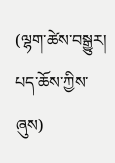(ལྷག་ཚེས་བསྒྱུར། པད་ཆོས་ཀྱིས་ཞུས)